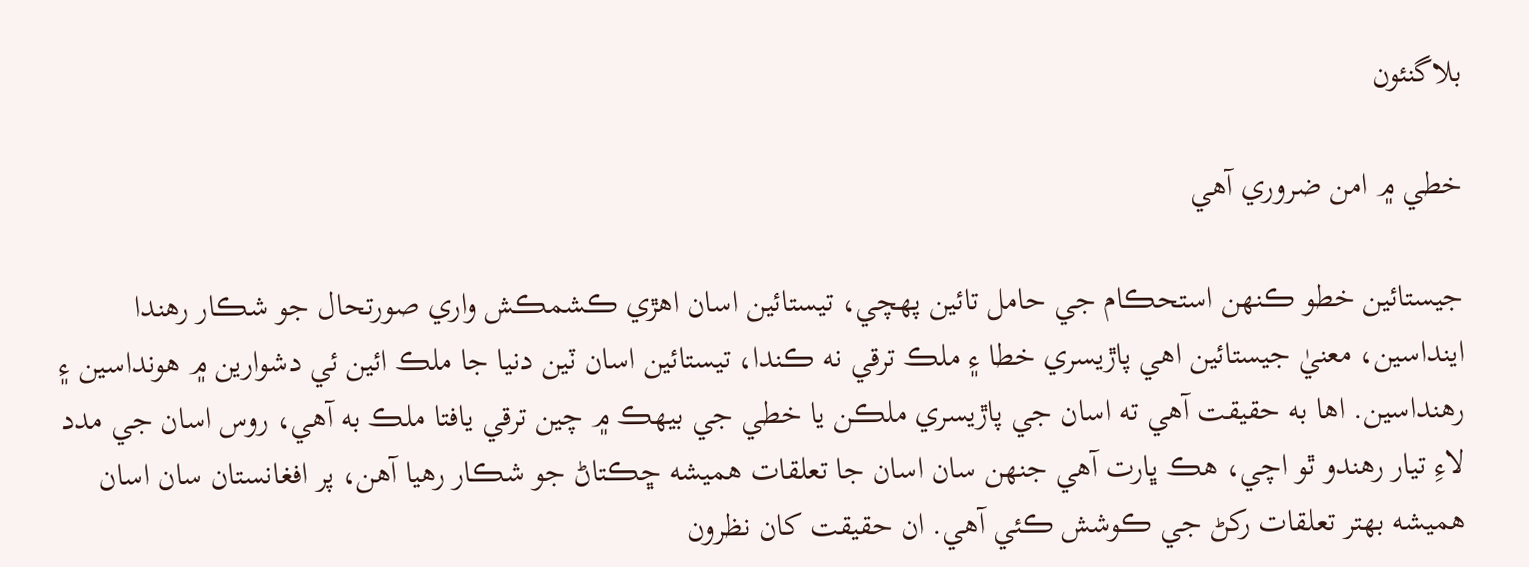بلاگنئون

خطي ۾ امن ضروري آهي

جيستائين خطو ڪنهن استحڪام جي حامل تائين پهچي، تيستائين اسان اهڙي ڪشمڪش واري صورتحال جو شڪار رهندا اينداسين، معنيٰ جيستائين اهي پاڙيسري خطا ۽ ملڪ ترقي نه ڪندا، تيستائين اسان ٽين دنيا جا ملڪ ائين ئي دشوارين ۾ هونداسين ۽ رهنداسين. اها به حقيقت آهي ته اسان جي پاڙيسري ملڪن يا خطي جي بيهڪ ۾ چين ترقي يافتا ملڪ به آهي، روس اسان جي مدد لاءِ تيار رهندو ٿو اچي، هڪ ڀارت آهي جنهن سان اسان جا تعلقات هميشه ڇڪتاڻ جو شڪار رهيا آهن، پر افغانستان سان اسان هميشه بهتر تعلقات رکڻ جي ڪوشش ڪئي آهي. ان حقيقت کان نظرون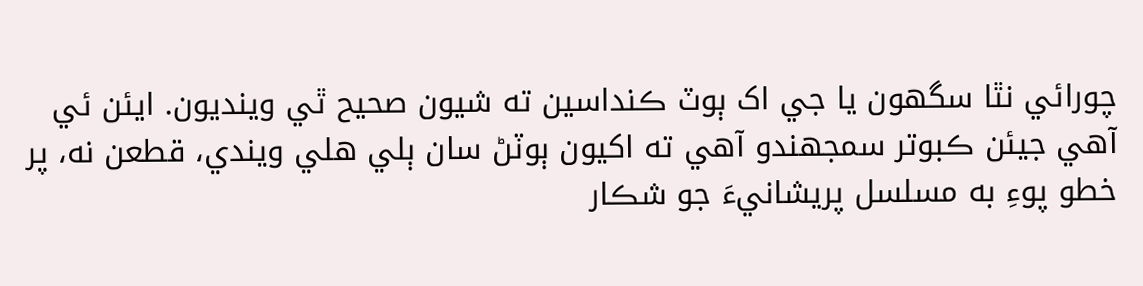چورائي نٿا سگهون يا جي اک ٻوٽ ڪنداسين ته شيون صحيح ٿي وينديون. ايئن ئي آهي جيئن ڪبوتر سمجهندو آهي ته اکيون ٻوٽڻ سان ٻلي هلي ويندي، قطعن نه، پر خطو پوءِ به مسلسل پريشانيءَ جو شڪار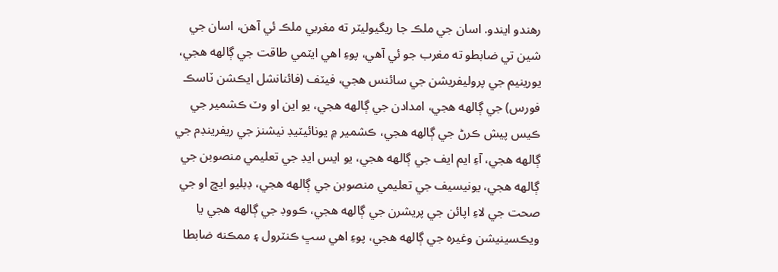رهندو ايندو. اسان جي ملڪ جا ريگيوليٽر ته مغربي ملڪ ئي آهن، اسان جي شين تي ضابطو ته مغرب جو ئي آهي، پوءِ اهي ايٽمي طاقت جي ڳالھه هجي، يورينيم جي پروليفريشن جي سائنس هجي، فيٽف (فائنانشل ايڪشن ٽاسڪ فورس) جي ڳالھه هجي، امدادن جي ڳالھه هجي، يو اين او وٽ ڪشمير جي ڪيس پيش ڪرڻ جي ڳالھه هجي، ڪشمير ۾ يونائيٽيڊ نيشنز جي ريفرينڊم جي ڳالھه هجي، آءِ ايم ايف جي ڳالھه هجي، يو ايس ايڊ جي تعليمي منصوبن جي ڳالھه هجي، يونيسيف جي تعليمي منصوبن جي ڳالھه هجي، ڊبليو ايڇ او جي صحت جي لاءِ اپائن جي پريشرن جي ڳالھه هجي، ڪووڊ جي ڳالھه هجي يا ويڪسينيشن وغيره جي ڳالھه هجي، پوءِ اهي سڀ ڪنٽرول ۽ ممڪنه ضابطا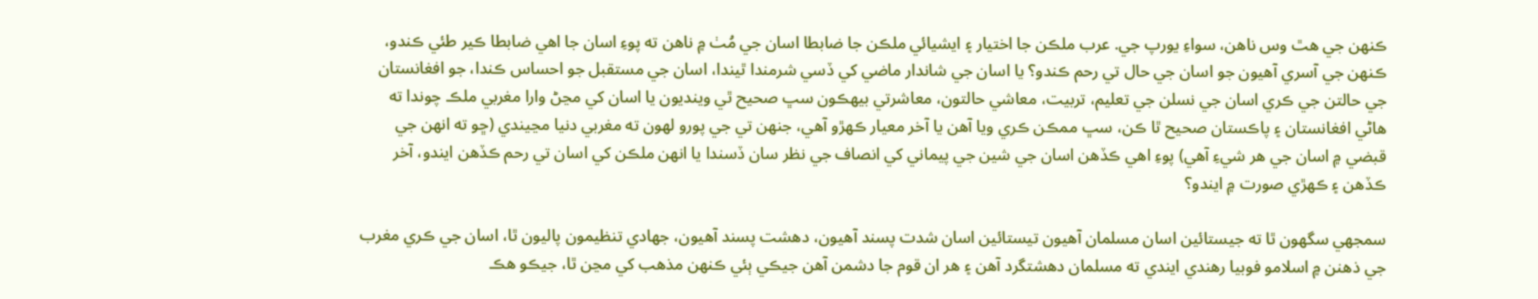ڪنهن جي هٿ وس ناهن، سواءِ يورپ جي. عرب ملڪن جا اختيار ۽ ايشيائي ملڪن جا ضابطا اسان جي مُٺ ۾ ناهن ته پوءِ اسان جا اهي ضابطا ڪير طئي ڪندو، ڪنهن جي آسري آهيون جو اسان جي حال تي رحم ڪندو؟ يا اسان جي شاندار ماضي کي ڏسي شرمندا ٿيندا، اسان جي مستقبل جو احساس ڪندا، جو افغانستان جي حالتن جي ڪري اسان جي نسلن جي تعليم، تربيت، معاشي حالتون، معاشرتي بيهڪون سڀ صحيح ٿي وينديون يا اسان کي مڃڻ وارا مغربي ملڪ چوندا ته هاڻي افغانستان ۽ پاڪستان صحيح ٿا ڪن، سڀ ممڪن ڪري ويا آهن يا آخر معيار ڪهڙو آهي، جنهن تي جي پورو لهون ته مغربي دنيا مڃيندي (ڇو ته انهن جي قبضي ۾ اسان جي هر شيءِ آهي) پوءِ اهي ڪڏهن اسان جي شين جي پيماني کي انصاف جي نظر سان ڏسندا يا انهن ملڪن کي اسان تي رحم ڪڏهن ايندو، آخر ڪڏهن ۽ ڪهڙي صورت ۾ ايندو؟

سمجهي سگهون ٿا ته جيستائين اسان مسلمان آهيون تيستائين اسان شدت پسند آهيون، دهشت پسند آهيون، جهادي تنظيمون پاليون ٿا، اسان جي ڪري مغرب جي ذهنن ۾ اسلامو فوبيا رهندي ايندي ته مسلمان دهشتگرد آهن ۽ هر ان قوم جا دشمن آهن جيڪي ٻئي ڪنهن مذهب کي مڃن ٿا، جيڪو هڪ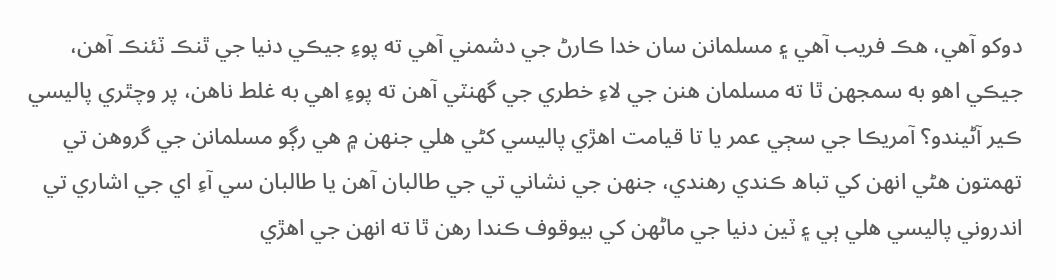دوکو آهي، هڪ فريب آهي ۽ مسلمانن سان خدا ڪارڻ جي دشمني آهي ته پوءِ جيڪي دنيا جي ٿنڪ ٽئنڪ آهن، جيڪي اهو به سمجھن ٿا ته مسلمان هنن جي لاءِ خطري جي گهنٽي آهن ته پوءِ اهي به غلط ناهن، پر وچٿري پاليسي ڪير آڻيندو؟ آمريڪا جي سڄي عمر يا تا قيامت اهڙي پاليسي کڻي هلي جنهن ۾ هي رڳو مسلمانن جي گروهن تي تهمتون هڻي انهن کي تباھ ڪندي رهندي، جنهن جي نشاني تي جي طالبان آهن يا طالبان سي آءِ اي جي اشاري تي اندروني پاليسي هلي ٻي ۽ ٽين دنيا جي ماڻهن کي بيوقوف ڪندا رهن ٿا ته انهن جي اهڙي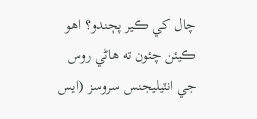چال کي ڪير پڄندو؟ اهو ڪيئن چئون ته هاڻي روس جي انٽيليجنس سروسز (ايس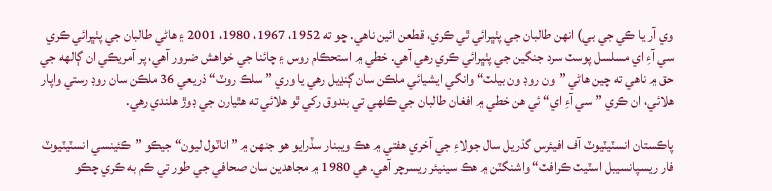وي آر يا ڪي جي بي) انهن طالبان جي پٺڀرائي ٿي ڪري، قطعن ائين ناهي. ڇو ته 1952، 1967، 1980، 2001 ۽ هاڻي طالبان جي پٺڀرائي ڪري سي آءِ اي مسلسل پوسٽ سرد جنگين جي پٺڀرائي ڪري رهي آهي. خطي ۾ استحڪام روس ۽ چائنا جي خواهش ضرور آهي، پر آمريڪي ان ڳالھه جي حق ۾ ناهي ته چين هاڻي ”ون روڊ ون بيلٽ“ وانگي ايشيائي ملڪن سان ڳنڍيل رهي يا وري ”سلڪ روٽ“ ذريعي 36 ملڪن سان روڊ رستي واپار هلائي، ان ڪري ”سي آءِ اي“ ئي هن خطي ۾ افغان طالبان جي ڪلهي تي بندوق رکي ٿو هلائي ته هٿيارن جي ڊوڙ هلندي رهي.

پاڪستان انسٽيٽيوٽ آف افيئرس گذريل سال جولاءِ جي آخري هفتي ۾ هڪ ويبنار سڏرايو هو جنهن ۾ ”اناٽول ليون“ جيڪو ”ڪئينسي انسٽيٽيوٽ فار ريسپانسيبل اسٽيٽ ڪرافٽ“ واشنگٽن ۾ هڪ سينيئر ريسرچر آهي. هي 1980 ۾ مجاهدين سان صحافي جي طور تي ڪم به ڪري چڪو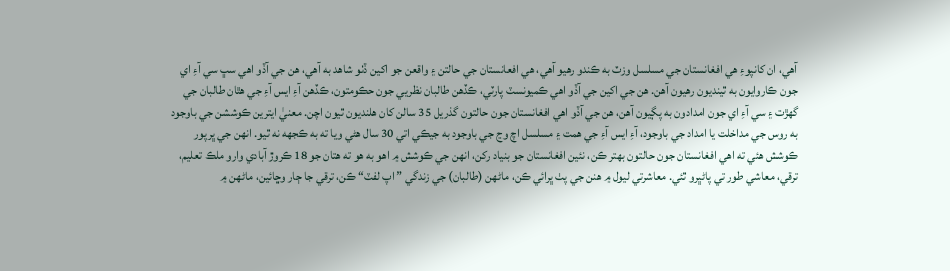آهي، ان کانپوءِ هي افغانستان جي مسلسل وزٽ به ڪندو رهيو آهي، هي افعانستان جي حالتن ۽ واقعن جو اکين ڏٺو شاهد به آهي، هن جي آڏو اهي سڀ سي آءِ اي جون ڪاروايون به ٿينديون رهيون آهن. هن جي اکين جي آڏو اهي ڪميونسٽ پارٽي، ڪڏهن طالبان نظريي جون حڪومتون، ڪڏهن آءِ ايس آءِ جي هٿان طالبان جي گھڙت ۽ سي آءِ اي جون امدادون به پڳيون آهن، هن جي آڏو اهي افغانستان جون حالتون گذريل 35 سالن کان هلنديون ٿيون اچن. معنيٰ ايترين ڪوششن جي باوجود به روس جي مداخلت يا امداد جي باوجود، آءِ ايس آءِ جي همت ۽ مسلسل اچ وڃ جي باوجود به جيڪي اتي 30 سال هڻي ويا ته به ڪجھه نه ٿيو. انهن جي ڀرپور ڪوشش هئي ته اهي افغانستان جون حالتون بهتر ڪن، نئين افغانستان جو بنياد رکن، انهن جي ڪوشش ۾ اهو به هو ته هتان جو 18 ڪروڙ آبادي وارو ملڪ تعليم، ترقي، معاشي طور تي پاڻڀرو ٿئي. معاشرتي ليول ۾ هنن جي پٺ ڀرائي ڪن، ماڻهن (طالبان) جي زندگي ”اپ لفٽ“ ڪن، ترقي جا ڄار وڇائين، ماڻهن ۾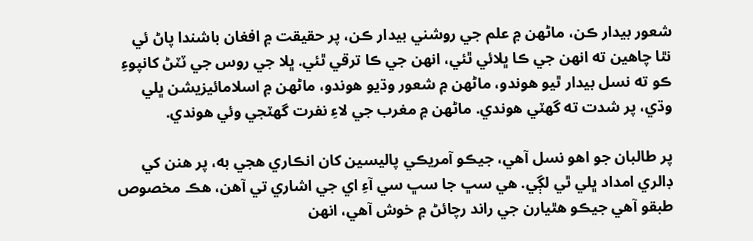شعور بيدار ڪن، ماڻهن ۾ علم جي روشني بيدار ڪن، پر حقيقت ۾ افغان باشندا پاڻ ئي نٿا چاهين ته انهن جي ڪا ڀلائي ٿئي، انهن جي ڪا ترقي ٿئي. ڀلا جي روس جي ٽٽڻ کانپوءِ ڪو ته نسل بيدار ٿيو هوندو، ماڻهن ۾ شعور وڌيو هوندو، ماڻهن ۾ اسلامائيزيشن ڀلي وڌي، پر شدت ته گھٽي هوندي. ماڻهن ۾ مغرب جي لاءِ نفرت گھٽجي وئي هوندي.

پر طالبان جو اهو نسل آهي، جيڪو آمريڪي پاليسين کان انڪاري هجي به، پر هنن کي ڊالري امداد ڀلي ٿي لڳي. هي سڀ جا سڀ سي آءِ اي جي اشاري تي آهن، هڪ مخصوص طبقو آهي جيڪو هٿيارن جي راند رچائڻ ۾ خوش آهي، انهن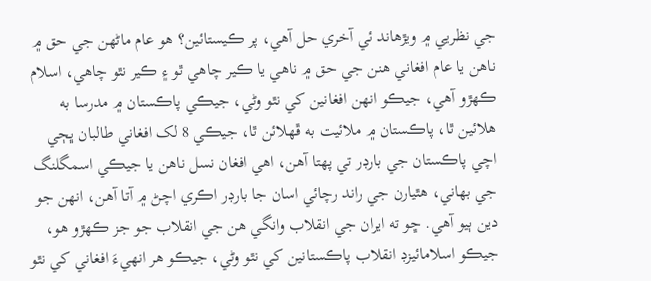جي نظريي ۾ ويڙهاند ئي آخري حل آهي، پر ڪيستائين؟ هو عام ماڻهن جي حق ۾ ناهن يا عام افغاني هنن جي حق ۾ ناهي يا ڪير چاهي ٿو ۽ ڪير نٿو چاهي، اسلام ڪهڙو آهي، جيڪو انهن افغانين کي نٿو وڻي، جيڪي پاڪستان ۾ مدرسا به هلائين ٿا، پاڪستان ۾ ملائيت به ڦهلائن ٿا، جيڪي 8 لک افغاني طالبان ڀڄي اچي پاڪستان جي بارڊر تي پهتا آهن، اهي افغان نسل ناهن يا جيڪي اسمگلنگ جي بهاني، هٿيارن جي راند رچائي اسان جا بارڊر اڪري اچڻ ۾ آتا آهن، انهن جو دين ٻيو آهي. ڇو ته ايران جي انقلاب وانگي هن جي انقلاب جو جز ڪهڙو هو، جيڪو اسلامائيزڊ انقلاب پاڪستانين کي نٿو وڻي، جيڪو هر انهيءَ افغاني کي نٿو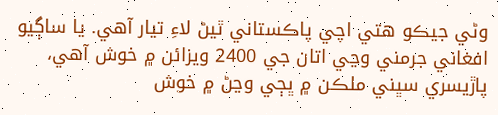وڻي جيڪو هتي اچي پاڪستاني ٿيڻ لاءِ تيار آهي. يا ساڳيو افغاني جرمني وڃي اتان جي 2400 ويزائن ۾ خوش آهي، پاڙيسري سڀني ملڪن ۾ ڀڄي وڃڻ ۾ خوش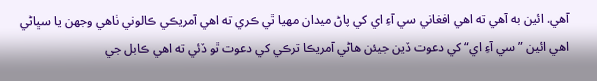آهي. ائين به آهي ته اهي افغاني سي آءِ اي کي پاڻ ميدان مهيا ٿي ڪري ته اهي آمريڪي ڪالوني ٺاهي وجھن يا سڀاڻي اهي ائين ”سي آءِ اي“ کي دعوت ڏين جيئن هاڻي آمريڪا ترڪي کي دعوت ٿو ڏئي ته اهي ڪابل جي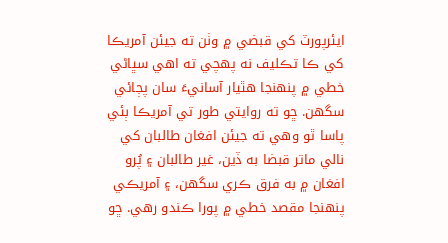ايئرپورٽ کي قبضي ۾ وٺن ته جيئن آمريڪا کي ڪا تڪليف نه پهچي ته اهي سڀاڻي خطي ۾ پنهنجا هٿيار آسانيءَ سان پڄائي سگهن. ڇو ته روايتي طور تي آمريڪا ٻئي پاسا ٿو وهي ته جيئن افغان طالبان کي نالي ماتر قبضا به ڏين، غير طالبان ۽ پُرو افغان ۾ به فرق ڪري سگهن، ۽ آمريڪي پنهنجا مقصد خطي ۾ پورا ڪندو رهي. ڇو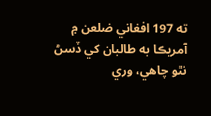ته 197 افغاني ضلعن ۾ آمريڪا به طالبان کي ڏسڻ نٿو چاهي، وري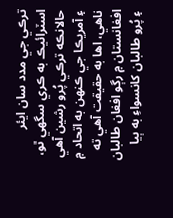ترڪي جي مدد سان ايئر اسٽرائيڪ به ڪري سگهي ٿو، حالانڪه ترڪي پُرو رشين آهي ۽ آمريڪا جي ڪنهن به اتحاد ۾ ناهي، اها به حقيقت آهي ته افغانستان ۾ رڳو افغان طالبان ۽ پُرو طالبان کانسواءِ به ٻيا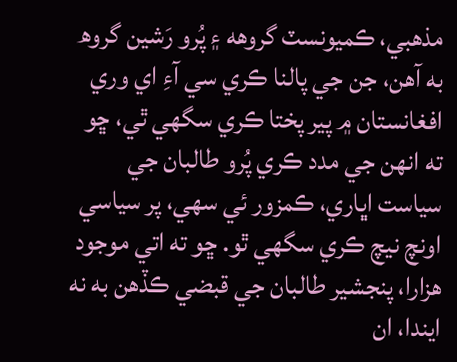مذهبي، ڪميونسٽ گروهه ۽ پُرو رَشين گروھ به آهن، جن جي پالنا ڪري سي آءِ اي وري افغانستان ۾ پير پختا ڪري سگهي ٿي، ڇو ته انهن جي مدد ڪري پُرو طالبان جي سياست اڀاري، ڪمزور ئي سهي، پر سياسي اونچ نيچ ڪري سگهي ٿو. ڇو ته اتي موجود هزارا، پنجشير طالبان جي قبضي ڪڏهن به نه ايندا، ان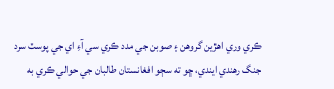ڪري وري اهڙين گروهن ۽ صوبن جي مدد ڪري سي آءِ اي جي پوسٽ سرد جنگ رهندي ايندي، ڇو ته سڄو افغانستان طالبان جي حوالي ڪري به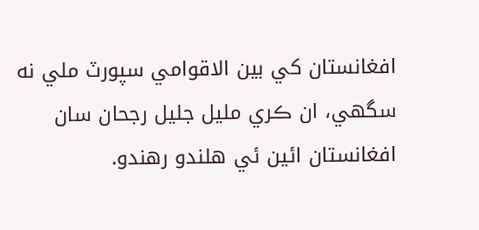افغانستان کي بين الاقوامي سپورٽ ملي نه سگهي، ان ڪري مليل جليل رجحان سان افغانستان ائين ئي هلندو رهندو.